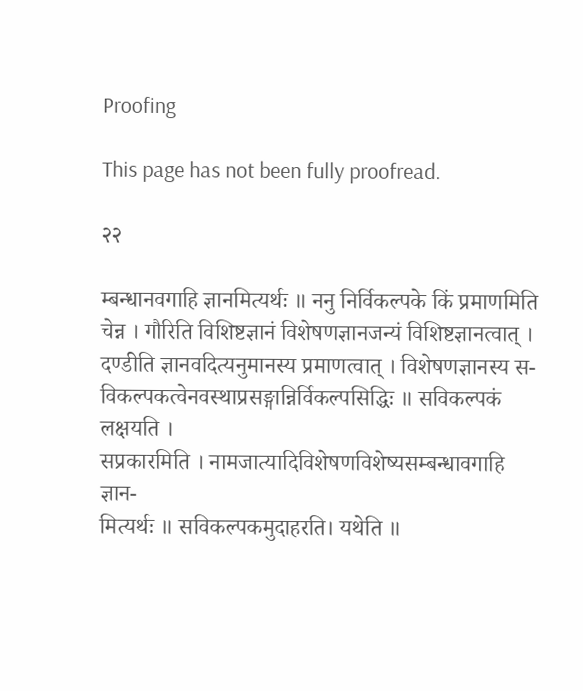Proofing

This page has not been fully proofread.

२२

म्बन्धानवगाहि ज्ञानमित्यर्थः ॥ ननु निर्विकल्पके किं प्रमाणमिति
चेन्न । गौरिति विशिष्टज्ञानं विशेषणज्ञानजन्यं विशिष्टज्ञानत्वात् ।
दण्डीति ज्ञानवदित्यनुमानस्य प्रमाणत्वात् । विशेषणज्ञानस्य स-
विकल्पकत्वेनवस्थाप्रसङ्गान्निर्विकल्पसिद्धिः ॥ सविकल्पकं लक्षयति ।
सप्रकारमिति । नामजात्यादिविशेषणविशेष्यसम्बन्धावगाहि ज्ञान-
मित्यर्थः ॥ सविकल्पकमुदाहरति। यथेति ॥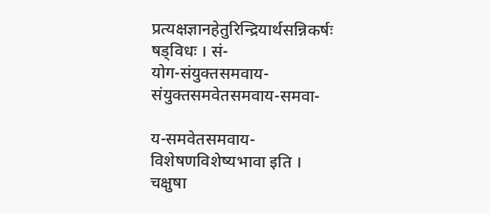प्रत्यक्षज्ञानहेतुरिन्द्रियार्थसन्निकर्षः षड्विधः । सं-
योग-संयुक्तसमवाय- संयुक्तसमवेतसमवाय-समवा-

य-समवेतसमवाय-विशेषणविशेष्यभावा इति ।
चक्षुषा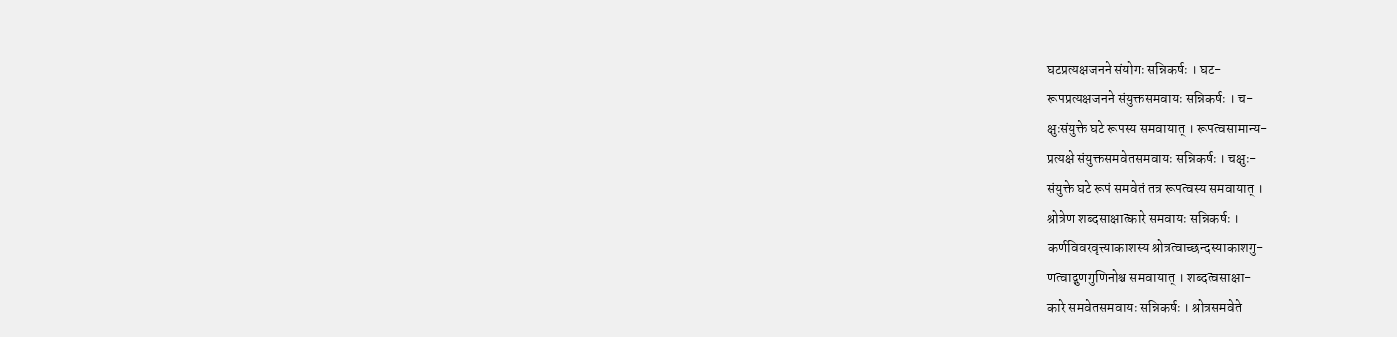घटप्रत्यक्षजनने संयोगः सन्निकर्षः । घट-
रूपप्रत्यक्षजनने संयुक्तसमवायः सन्निकर्षः । च-
क्षुःसंयुक्ते घटे रूपस्य समवायात् । रूपत्वसामान्य-
प्रत्यक्षे संयुक्तसमवेतसमवायः सन्निकर्षः । चक्षुः-
संयुक्ते घटे रूपं समवेतं तत्र रूपत्वस्य समवायात् ।
श्रोत्रेण शब्दसाक्षात्कारे समवायः सन्निकर्षः ।
कर्णविवरवृत्त्याकाशस्य श्रोत्रत्वाच्छन्दस्याकाशगु-
णत्वाद्गुणगुणिनोश्च समवायात् । शब्दत्वसाक्षा-
कारे समवेतसमवायः सन्निकर्षः । श्रोत्रसमवेते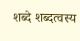शब्दे शब्दत्वस्य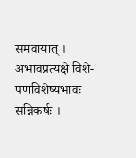समवायात् । अभावप्रत्यक्षे विशे-
पणविशेष्यभावः सन्निकर्षः ।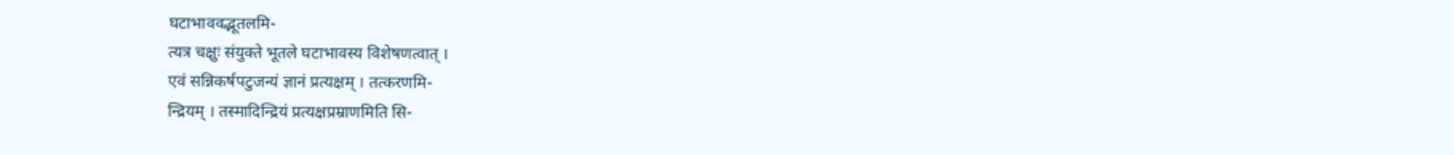घटाभाववद्भूतलमि-
त्यत्र चक्षुः संयुक्ते भूतले घटाभावस्य विशेषणत्वात् ।
एवं सन्निकर्षपटुजन्यं ज्ञानं प्रत्यक्षम् । तत्करणमि-
न्द्रियम् । तस्मादिन्द्रियं प्रत्यक्षप्रम्राणमिति सि-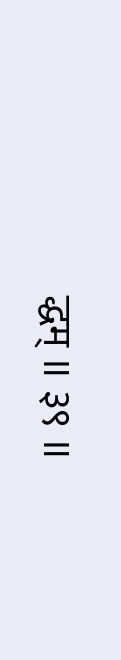द्धम् ॥ ३९ ॥